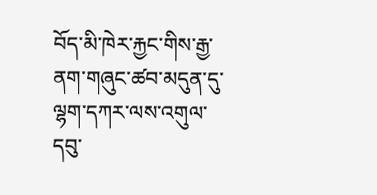བོད་མི་ཁེར་རྐྱང་གིས་རྒྱ་ནག་གཞུང་ཚབ་མདུན་དུ་ལྷག་དཀར་ལས་འགུལ་དབུ་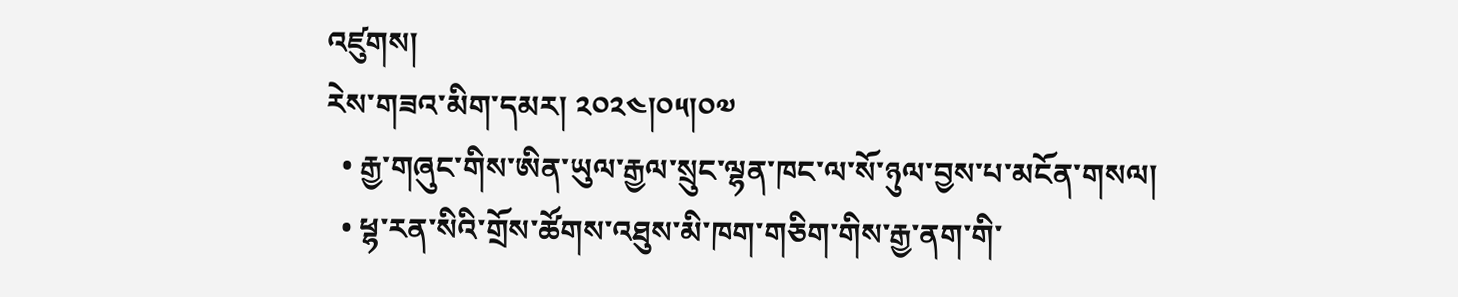འཛུགས།
རེས་གཟའ་མིག་དམར། ༢༠༢༤།༠༥།༠༧
  • རྒྱ་གཞུང་གིས་ཨིན་ཡུལ་རྒྱལ་སྲུང་ལྷན་ཁང་ལ་སོ་ཉུལ་བྱས་པ་མངོན་གསལ།
  • ཕྷ་རན་སིའི་གྲོས་ཚོགས་འཐུས་མི་ཁག་གཅིག་གིས་རྒྱ་ནག་གི་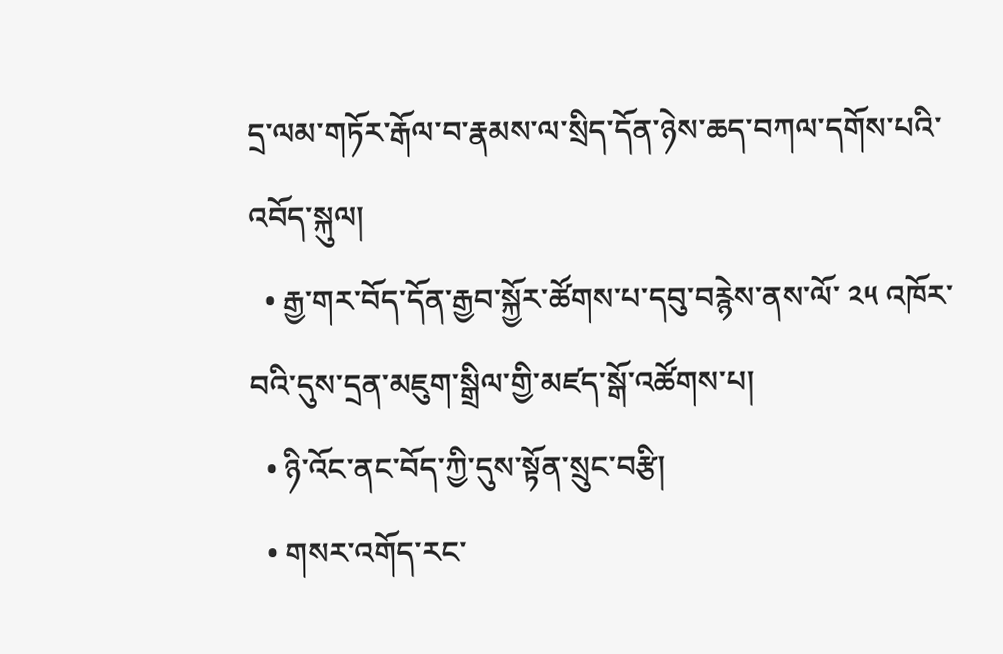དྲ་ལམ་གཏོར་རྒོལ་བ་རྣམས་ལ་སྲིད་དོན་ཉེས་ཆད་བཀལ་དགོས་པའི་འབོད་སྐུལ།
  • རྒྱ་གར་བོད་དོན་རྒྱབ་སྐྱོར་ཚོགས་པ་དབུ་བརྙེས་ནས་ལོ་ ༢༥ འཁོར་བའི་དུས་དྲན་མཇུག་སྒྲིལ་གྱི་མཛད་སྒོ་འཚོགས་པ།
  • ཉི་འོང་ནང་བོད་ཀྱི་དུས་སྟོན་སྲུང་བརྩི།
  • གསར་འགོད་རང་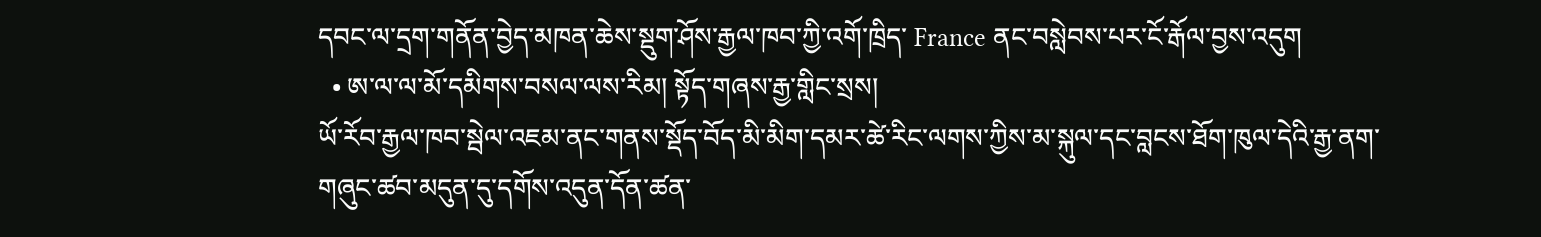དབང་ལ་དྲག་གནོན་བྱེད་མཁན་ཆེས་སྡུག་ཤོས་རྒྱལ་ཁབ་ཀྱི་འགོ་ཁྲིད་ France ནང་བསླེབས་པར་ངོ་རྒོལ་བྱས་འདུག
  • ཨ་ལ་ལ་མོ་དམིགས་བསལ་ལས་རིམ། སྟོད་གཞས་རྒྱ་གླིང་སྲས།
ཡོ་རོབ་རྒྱལ་ཁབ་སྦེལ་འཇམ་ནང་གནས་སྡོད་བོད་མི་མིག་དམར་ཚེ་རིང་ལགས་ཀྱིས་མ་སྐུལ་དང་བླངས་ཐོག་ཁུལ་དེའི་རྒྱ་ནག་གཞུང་ཚབ་མདུན་དུ་དགོས་འདུན་དོན་ཚན་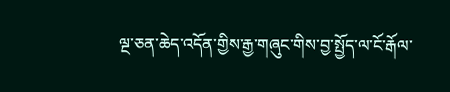ལྔ་ཅན་ཆེད་འདོན་གྱིས་རྒྱ་གཞུང་གིས་བྱ་སྤྱོད་ལ་ངོ་རྒོལ་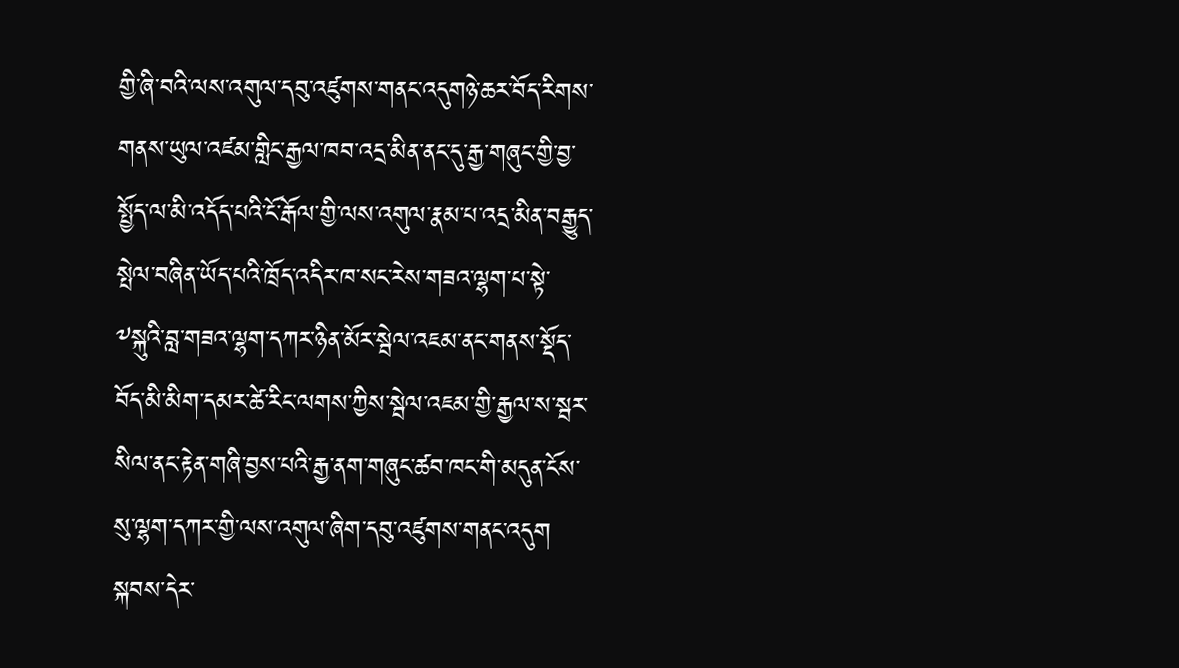གྱི་ཞི་བའི་ལས་འགུལ་དབུ་འཛུགས་གནང་འདུགཉེ་ཆར་བོད་རིགས་གནས་ཡུལ་འཛམ་གླིང་རྒྱལ་ཁབ་འདྲ་མིན་ནང་དུ་རྒྱ་གཞུང་གྱི་བྱ་སྤྱོད་ལ་མི་འདོད་པའི་ངོ་རྒོལ་གྱི་ལས་འགུལ་རྣམ་པ་འདྲ་མིན་བརྒྱུད་སྤེལ་བཞིན་ཡོད་པའི་ཁྲོད་འདིར་ཁ་སང་རེས་གཟའ་ལྷག་པ་སྟེ་༸སྐུའི་བླ་གཟའ་ལྷག་དཀར་ཉིན་མོར་སྦེལ་འཇམ་ནང་གནས་སྡོད་བོད་མི་མིག་དམར་ཚེ་རིང་ལགས་ཀྱིས་སྦེལ་འཇམ་གྱི་རྒྱལ་ས་སྦར་སིལ་ནང་རྟེན་གཞི་བྱས་པའི་རྒྱ་ནག་གཞུང་ཚབ་ཁང་གི་མདུན་ངོས་སུ་ལྷག་དཀར་གྱི་ལས་འགུལ་ཞིག་དབུ་འཛུགས་གནང་འདུག སྐབས་དེར་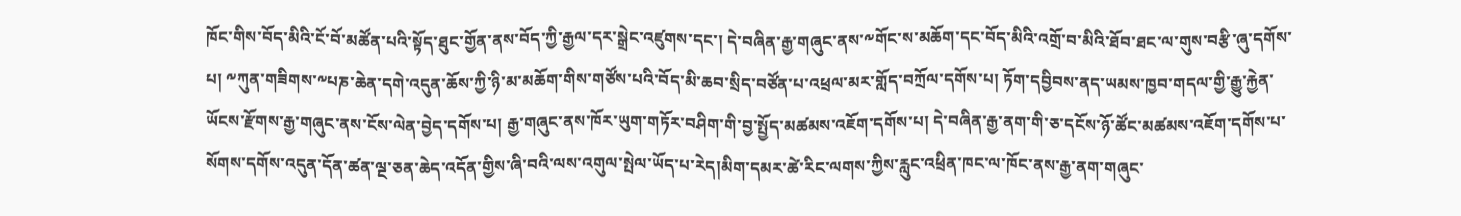ཁོང་གིས་བོད་མིའི་ངོ་བོ་མཚོན་པའི་སྟོད་ཐུང་གྱོན་ནས་བོད་ཀྱི་རྒྱལ་དར་སྒྲེང་འཛུགས་དང་། དེ་བཞིན་རྒྱ་གཞུང་ནས་༸གོང་ས་མཆོག་དང་བོད་མིའི་འགྲོ་བ་མིའི་ཐོབ་ཐང་ལ་གུས་བརྩི་ཞུ་དགོས་པ། ༸ཀུན་གཟིགས་༸པཎ་ཆེན་དགེ་འདུན་ཆོས་ཀྱི་ཉི་མ་མཆོག་གིས་གཙོས་པའི་བོད་མི་ཆབ་སྲིད་བཙོན་པ་འཕྲལ་མར་གློད་བཀྲོལ་དགོས་པ། ཏོག་དབྱིབས་ནད་ཡམས་ཁྱབ་གདལ་གྱི་རྒྱུ་རྐྱེན་ཡོངས་རྫོགས་རྒྱ་གཞུང་ནས་ངོས་ལེན་བྱེད་དགོས་པ། རྒྱ་གཞུང་ནས་ཁོར་ཡུག་གཏོར་བཤིག་གི་བྱ་སྤྱོད་མཚམས་འཇོག་དགོས་པ། དེ་བཞིན་རྒྱ་ནག་གི་ཅ་དངོས་ཉོ་ཚོང་མཚམས་འཇོག་དགོས་པ་སོགས་དགོས་འདུན་དོན་ཚན་ལྔ་ཅན་ཆེད་འདོན་གྱིས་ཞི་བའི་ལས་འགུལ་སྤེལ་ཡོད་པ་རེད།མིག་དམར་ཚེ་རིང་ལགས་ཀྱིས་རླུང་འཕྲིན་ཁང་ལ་ཁོང་ནས་རྒྱ་ནག་གཞུང་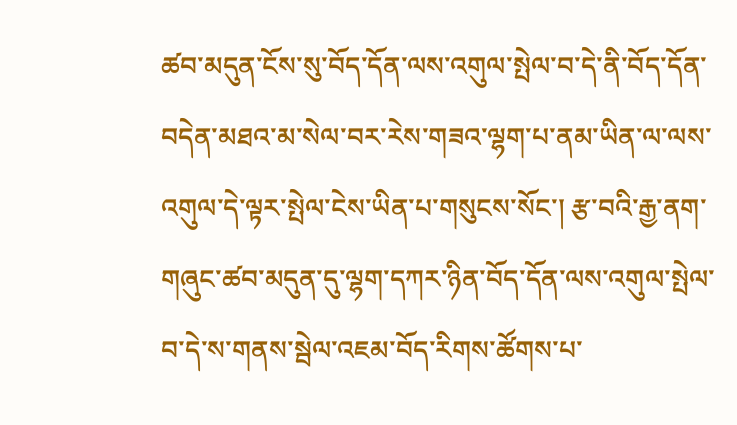ཚབ་མདུན་ངོས་སུ་བོད་དོན་ལས་འགུལ་སྤེལ་བ་དེ་ནི་བོད་དོན་བདེན་མཐའ་མ་སེལ་བར་རེས་གཟའ་ལྷག་པ་ནམ་ཡིན་ལ་ལས་འགུལ་དེ་ལྟར་སྤེལ་ངེས་ཡིན་པ་གསུངས་སོང་། རྩ་བའི་རྒྱ་ནག་གཞུང་ཚབ་མདུན་དུ་ལྷག་དཀར་ཉིན་བོད་དོན་ལས་འགུལ་སྤེལ་བ་དེ་ས་གནས་སྦེལ་འཇམ་བོད་རིགས་ཚོགས་པ་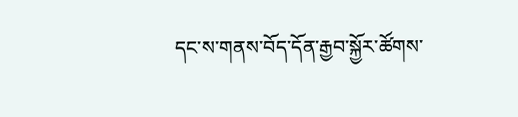དང་ས་གནས་བོད་དོན་རྒྱབ་སྐྱོར་ཚོགས་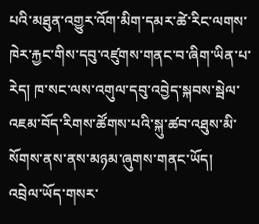པའི་མཐུན་འགྱུར་འོག་མིག་དམར་ཚེ་རིང་ལགས་ཁེར་རྐྱང་གིས་དབུ་འཛུགས་གནང་བ་ཞིག་ཡིན་པ་རེད། ཁ་སང་ལས་འགུལ་དབུ་འབྱེད་སྐབས་སྦེལ་འཇམ་བོད་རིགས་ཚོགས་པའི་སྐུ་ཚབ་འཐུས་མི་སོགས་ནས་ནས་མཉམ་ཞུགས་གནང་ཡོད།
འབྲེལ་ཡོད་གསར་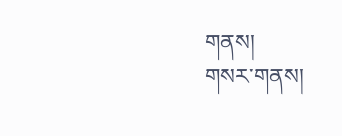གནས།
གསར་གནས།